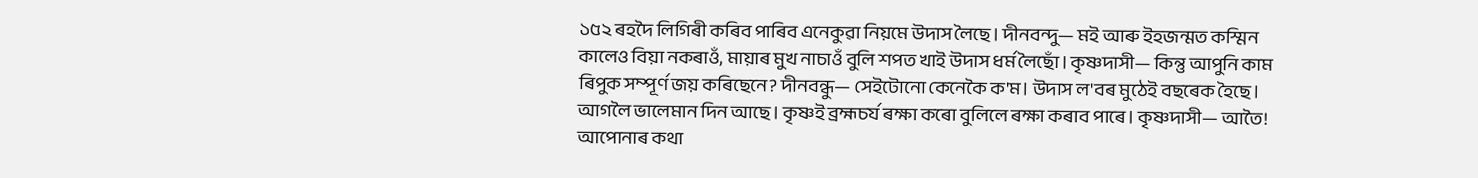১৫২ ৰহদৈ লিগিৰী কৰিব পাৰিব এনেকুৱা নিয়মে উদাস লৈছে। দীনবন্দু— মই আৰু ইহজন্মত কস্মিন কালেও বিয়া নকৰাওঁ, মায়াৰ মুখ নাচাওঁ বুলি শপত খাই উদাস ধৰ্ম লৈছোঁ। কৃষ্ণদাসী— কিন্তু আপুনি কাম ৰিপুক সম্পূৰ্ণ জয় কৰিছেনে? দীনবন্ধু— সেইটোনো কেনেকৈ ক'ম। উদাস ল'বৰ মুঠেই বছৰেক হৈছে। আগলৈ ভালেমান দিন আছে। কৃষ্ণই ব্ৰহ্মচৰ্য ৰক্ষা কৰো বুলিলে ৰক্ষা কৰাব পাৰে। কৃষ্ণদাসী— আতৈ! আপোনাৰ কথা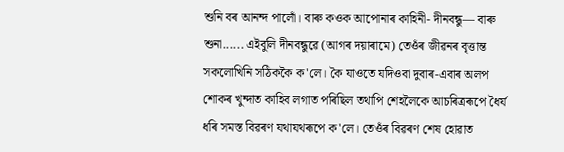শুনি বৰ আনন্দ পালোঁ। বাৰু কওক আপোনাৰ কাহিনী- দীনবন্ধু— বাৰু শুনা...... এইবুলি দীনবন্ধুৱে (আগৰ দয়াৰামে) তেওঁৰ জীৱনৰ বৃত্তান্ত সকলোখিনি সঠিককৈ ক'লে। কৈ যাওতে যদিওবা দুবাৰ-এবাৰ অলপ শোকৰ খুন্দাত কাহিব লগাত পৰিছিল তথাপি শেহলৈকে আচৰিত্ৰৰূপে ধৈৰ্য ধৰি সমস্ত বিৱৰণ যথাযথৰূপে ক'লে। তেওঁৰ বিৱৰণ শেষ হোৱাত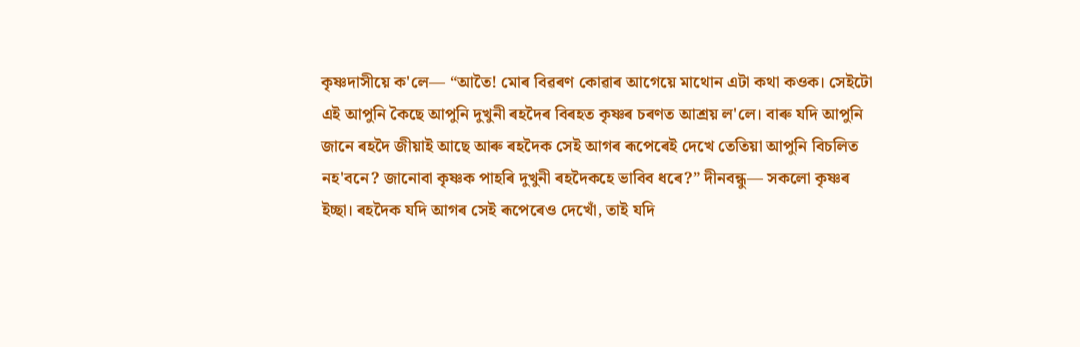কৃষ্ণদাসীয়ে ক'লে— “আতৈ! মোৰ বিৱৰণ কোৱাৰ আগেয়ে মাথোন এটা কথা কওক। সেইটো এই আপুনি কৈছে আপুনি দুখুনী ৰহদৈৰ বিৰহত কৃষ্ণৰ চৰণত আশ্ৰয় ল'লে। বাৰু যদি আপুনি জানে ৰহদৈ জীয়াই আছে আৰু ৰহদৈক সেই আগৰ ৰূপেৰেই দেখে তেতিয়া আপুনি বিচলিত নহ'বনে? জানোবা কৃষ্ণক পাহৰি দুখুনী ৰহদৈকহে ভাবিব ধৰে?” দীনবন্ধু— সকলো কৃষ্ণৰ ইচ্ছা। ৰহদৈক যদি আগৰ সেই ৰূপেৰেও দেখোঁ, তাই যদি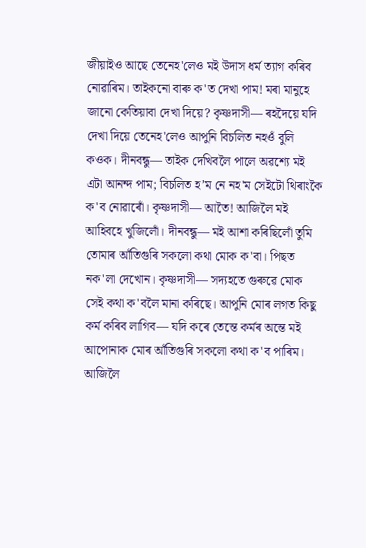জীয়াইও আছে তেনেহ'লেও মই উদাস ধৰ্ম ত্যাগ কৰিব নোৱাৰিম। তাইকনো বাৰু ক'ত দেখা পাম! মৰা মানুহে জানো কেতিয়াবা দেখা দিয়ে? কৃষ্ণদাসী— ৰহদৈয়ে যদি দেখা দিয়ে তেনেহ'লেও আপুনি বিচলিত নহওঁ বুলি কওক। দীনবন্ধু— তাইক দেখিবলৈ পালে অৱশ্যে মই এটা আনন্দ পাম; বিচলিত হ’ম নে নহ'ম সেইটো থিৰাংকৈ ক'ব নোৱাৰোঁ। কৃষ্ণদাসী— আতৈ! আজিলৈ মই আহিবহে খুজিলোঁ। দীনবন্ধু— মই আশা কৰিছিলোঁ তুমি তোমাৰ আঁতিগুৰি সকলো কথা মোক ক'বা। পিছত নক'লা দেখোন। কৃষ্ণদাসী— সদ্যহতে গুৰুৱে মোক সেই কথা ক'বলৈ মানা কৰিছে। আপুনি মোৰ লগত কিছু কৰ্ম কৰিব লাগিব— যদি কৰে তেন্তে কৰ্মৰ অন্তে মই আপোনাক মোৰ আঁতিগুৰি সকলো কথা ক'ব পাৰিম। আজিলৈ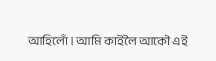আহিলোঁ। আমি কাইলৈ আকৌ এই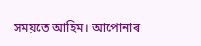সময়তে আহিম। আপোনাৰ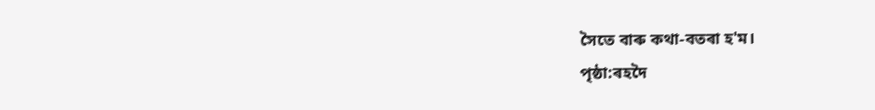সৈতে বাৰু কথা-বতৰা হ'ম।
পৃষ্ঠা:ৰহদৈ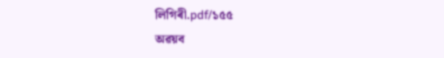লিগিৰী.pdf/১৫৫
অৱয়ব